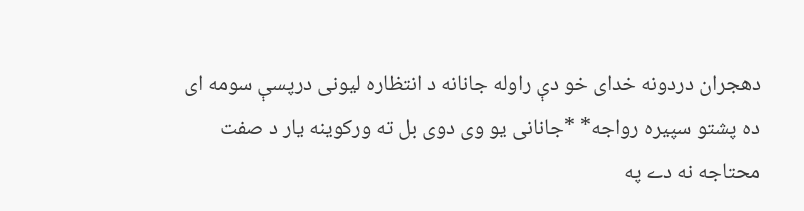دهجران دردونه خدای خو دې راوله جانانه د انتظاره لیونی درپسې سومه ای ده پشتو سپیره رواجه* *جانانی یو وی دوی بل ته ورکوینه یار د صفت محتاجه نه دے په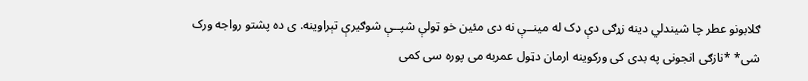ګلابونو عطر چا شیندلي دینه زړګى دې ډک له مينــې نه دى مئين خو ټولې شپــې شوګيرې تېراوينه. ی ده پشتو رواجه ورک شی* *نازګی انجونی په بدی کی ورکوینه ارمان دټول عمربه می پوره سی کمی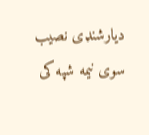دیارشنډی نصیب سوی نیمه شپه کی